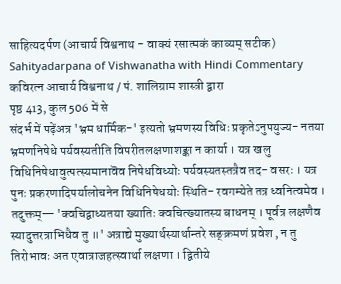साहित्यदर्पण (आचार्य विश्वनाथ - वाक्यं रसात्मकं काव्यम् सटीक)
Sahityadarpana of Vishwanatha with Hindi Commentary
कविरत्न आचार्य विश्वनाथ / पं. शालिग्राम शास्त्री द्वारा
पृष्ठ 413, कुल 506 में से
संदर्भ में पढ़ेंअत्र 'भ्रम धार्मिक-' इत्यतो भ्रमणस्य विधिः प्रकृतेऽनुपयुज्य- नतया भ्रमणनिषेधे पर्यवस्यतीति विपरीतलक्षणाशङ्का न कार्या । यत्र खलु विधिनिषेधावुत्पत्स्यमानावॆव निषेधविध्योः पर्यवस्यतस्तत्रैव तद- वसरः । यत्र पुनः प्रकरणादिपर्यालोचनेन विधिनिषेधयोः स्थिति- रवगम्येते तत्र ध्वनित्वमेव । तदुक्तम्— 'क्वचिद्वाध्यतया ख्यातिः क्वचित्ख्यातस्य बाधनम् । पूर्वत्र लक्षणैव स्यादुत्तरत्राभिधैव तु ॥' अत्राद्ये मुख्यार्थस्यार्थान्तरे सङ्क्रमणं प्रवेश , न तु तिरोभावः अत एवात्राजहत्स्वार्था लक्षणा । द्वितीये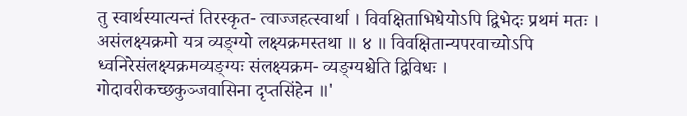तु स्वार्थस्यात्यन्तं तिरस्कृत- त्वाज्जहत्स्वार्था । विवक्षिताभिधेयोऽपि द्विभेदः प्रथमं मतः । असंलक्ष्यक्रमो यत्र व्यङ्ग्यो लक्ष्यक्रमस्तथा ॥ ४ ॥ विवक्षितान्यपरवाच्योऽपि ध्वनिरेसंलक्ष्यक्रमव्यङ्ग्यः संलक्ष्यक्रम- व्यङ्ग्यश्चेति द्विविधः ।
गोदावरीकच्छकुञ्जवासिना दृप्तसिंहेन ॥'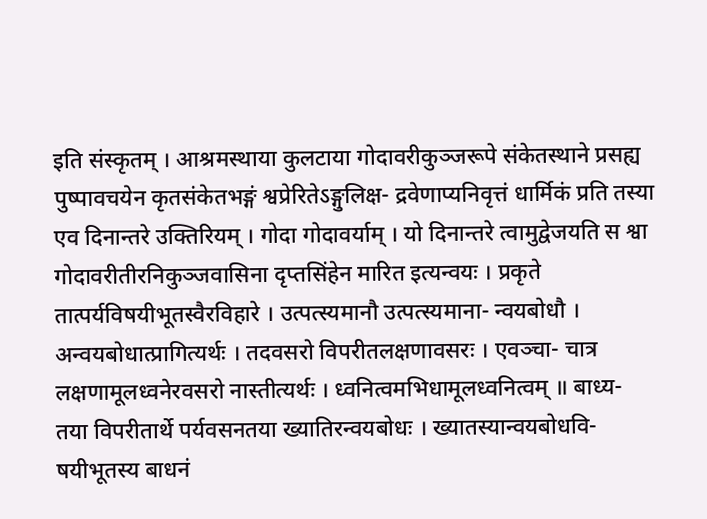इति संस्कृतम् । आश्रमस्थाया कुलटाया गोदावरीकुञ्जरूपे संकेतस्थाने प्रसह्य पुष्पावचयेन कृतसंकेतभङ्गं श्वप्रेरितेऽङ्गुलिक्ष- द्रवेणाप्यनिवृत्तं धार्मिकं प्रति तस्या एव दिनान्तरे उक्तिरियम् । गोदा गोदावर्याम् । यो दिनान्तरे त्वामुद्वेजयति स श्वा गोदावरीतीरनिकुञ्जवासिना दृप्तसिंहेन मारित इत्यन्वयः । प्रकृते तात्पर्यविषयीभूतस्वैरविहारे । उत्पत्स्यमानौ उत्पत्स्यमाना- न्वयबोधौ । अन्वयबोधात्प्रागित्यर्थः । तदवसरो विपरीतलक्षणावसरः । एवञ्चा- चात्र लक्षणामूलध्वनेरवसरो नास्तीत्यर्थः । ध्वनित्वमभिधामूलध्वनित्वम् ॥ बाध्य- तया विपरीतार्थे पर्यवसनतया ख्यातिरन्वयबोधः । ख्यातस्यान्वयबोधवि- षयीभूतस्य बाधनं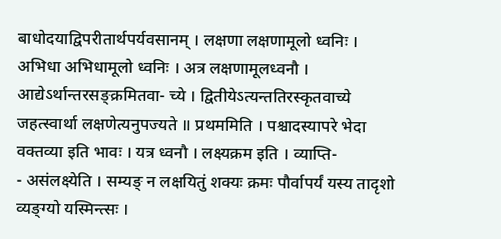बाधोदयाद्विपरीतार्थपर्यवसानम् । लक्षणा लक्षणामूलो ध्वनिः । अभिधा अभिधामूलो ध्वनिः । अत्र लक्षणामूलध्वनौ । आद्येऽर्थान्तरसङ्क्रमितवा- च्ये । द्वितीयेऽत्यन्ततिरस्कृतवाच्ये जहत्स्वार्था लक्षणेत्यनुपज्यते ॥ प्रथममिति । पश्चादस्यापरे भेदा वक्तव्या इति भावः । यत्र ध्वनौ । लक्ष्यक्रम इति । व्याप्ति-
- असंलक्ष्येति । सम्यङ् न लक्षयितुं शक्यः क्रमः पौर्वापर्यं यस्य तादृशो व्यङ्ग्यो यस्मिन्त्सः ।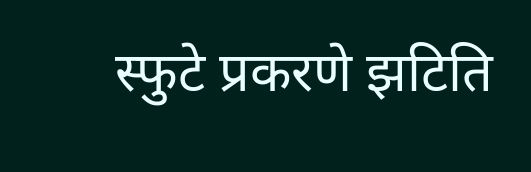स्फुटे प्रकरणे झटिति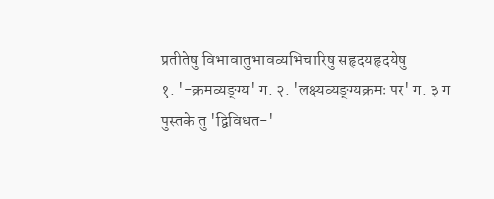प्रतीतेषु विभावातुभावव्यभिचारिषु सहृदयहृदयेषु
१. '-क्रमव्यङ्ग्य' ग. २. 'लक्ष्यव्यङ्ग्यक्रमः पर' ग. ३ ग पुस्तके तु 'द्विविधत-'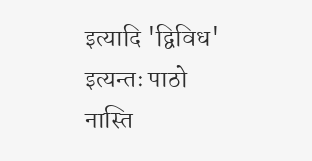इत्यादि 'द्विविध' इत्यन्तः पाठो नास्ति